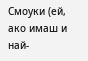Смоуки (ей, ако имаш и най-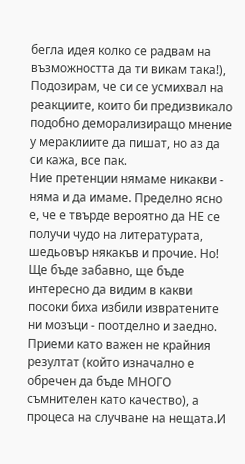бегла идея колко се радвам на възможността да ти викам така!),
Подозирам, че си се усмихвал на реакциите, които би предизвикало подобно деморализиращо мнение у мераклиите да пишат, но аз да си кажа, все пак.
Ние претенции нямаме никакви - няма и да имаме. Пределно ясно е, че е твърде вероятно да НЕ се получи чудо на литературата, шедьовър някакъв и прочие. Но! Ще бъде забавно, ще бъде интересно да видим в какви посоки биха избили извратените ни мозъци - поотделно и заедно.
Приеми като важен не крайния резултат (който изначално е обречен да бъде МНОГО съмнителен като качество), а процеса на случване на нещата.И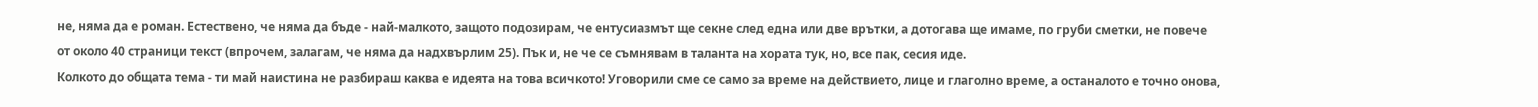не, няма да е роман. Естествено, че няма да бъде - най-малкото, защото подозирам, че ентусиазмът ще секне след една или две врътки, а дотогава ще имаме, по груби сметки, не повече от около 40 страници текст (впрочем, залагам, че няма да надхвърлим 25). Пък и, не че се съмнявам в таланта на хората тук, но, все пак, сесия иде.
Колкото до общата тема - ти май наистина не разбираш каква е идеята на това всичкото! Уговорили сме се само за време на действието, лице и глаголно време, а останалото е точно онова,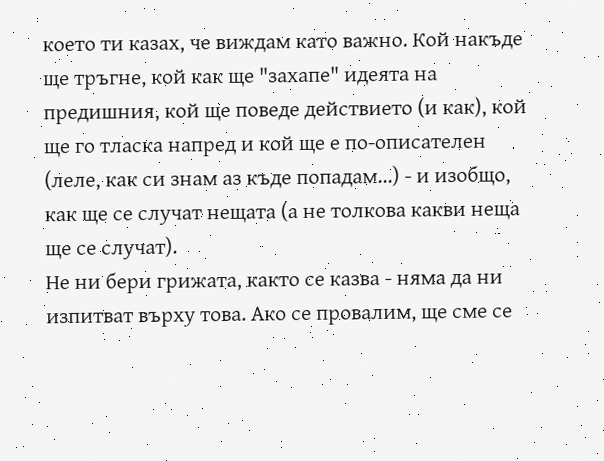което ти казах, че виждам като важно. Кой накъде ще тръгне, кой как ще "захапе" идеята на предишния, кой ще поведе действието (и как), кой ще го тласка напред и кой ще е по-описателен (леле, как си знам аз къде попадам...) - и изобщо,
как ще се случат нещата (а не толкова какви неща ще се случат).
Не ни бери грижата, както се казва - няма да ни изпитват върху това. Ако се провалим, ще сме се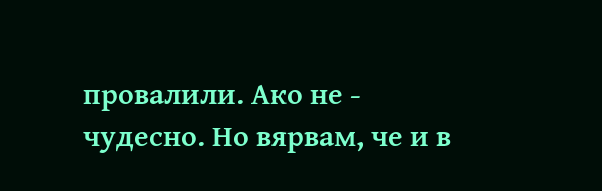провалили. Ако не - чудесно. Но вярвам, че и в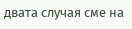двата случая сме на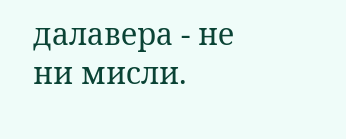далавера - не ни мисли.